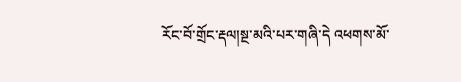རོང་བོ་གྲོང་རྡལ།སྔ་མའི་པར་གཞི་དེ འཕགས་མོ་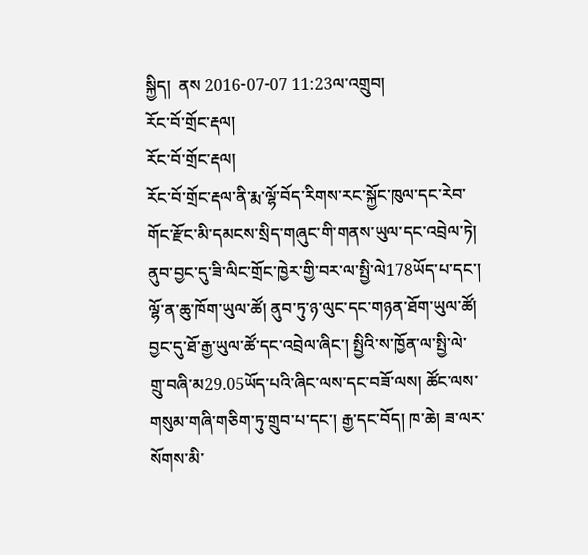སྐྱིད།  ནས 2016-07-07 11:23ལ་འགྲུབ།
རོང་བོ་གྲོང་རྡལ།
རོང་བོ་གྲོང་རྡལ།
རོང་བོ་གྲོང་རྡལ་ནི་རྨ་ལྷོ་བོད་རིགས་རང་སྐྱོང་ཁུལ་དང་རེབ་གོང་རྫོང་མི་དམངས་སྲིད་གཞུང་གི་གནས་ཡུལ་དང་འབྲེལ་ཏེ། ནུབ་བྱང་དུ་ཟི་ལིང་གྲོང་ཁྱེར་གྱི་བར་ལ་སྤྱི་ལེ178ཡོད་པ་དང་། ལྷོ་ན་ཆུ་ཁོག་ཡུལ་ཚོ། ནུབ་ཏུ་ཉ་ལུང་དང་གཉན་ཐོག་ཡུལ་ཚོ། བྱང་དུ་ཐོ་རྒྱ་ཡུལ་ཚོ་དང་འབྲེལ་ཞིང་། སྤྱིའི་ས་ཁྱོན་ལ་སྤྱི་ལེ་གྲུ་བཞི་མ29.05ཡོད་པའི་ཞིང་ལས་དང་བཟོ་ལས། ཚོང་ལས་གསུམ་གཞི་གཅིག་ཏུ་གྲུབ་པ་དང་། རྒྱ་དང་བོད། ཁ་ཆེ། ཟ་ལར་སོགས་མི་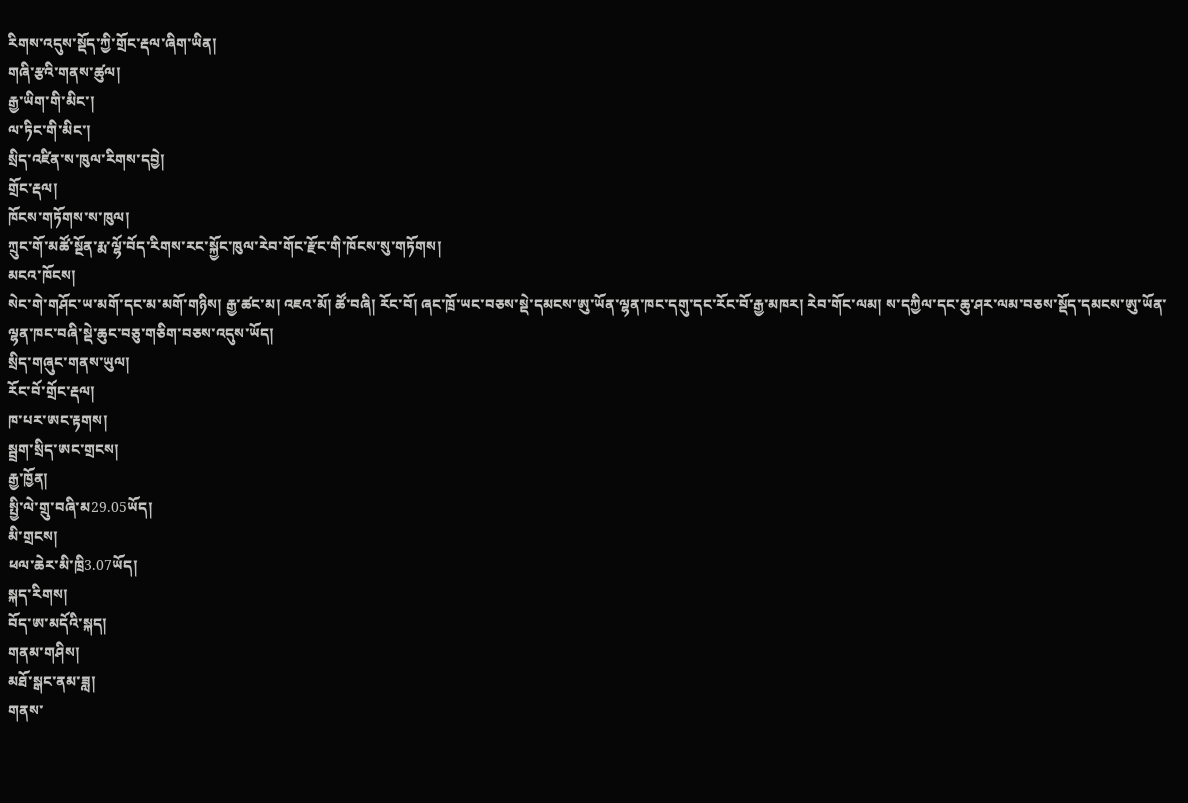རིགས་འདུས་སྡོད་ཀྱི་གྲོང་རྡལ་ཞིག་ཡིན།
གཞི་རྩའི་གནས་ཚུལ།
རྒྱ་ཡིག་གི་མིང་།
ལ་ཏིང་གི་མིང་།
སྲིད་འཛིན་ས་ཁུལ་རིགས་དབྱེ།
གྲོང་རྡལ།
ཁོངས་གཏོགས་ས་ཁུལ།
ཀྲུང་གོ་མཚོ་སྔོན་རྨ་ལྷོ་བོད་རིགས་རང་སྐྱོང་ཁུལ་རེབ་གོང་རྫོང་གི་ཁོངས་སུ་གཏོགས།
མངའ་ཁོངས།
སེང་གེ་གཤོང་ཡ་མགོ་དང་མ་མགོ་གཉིས། རྒྱ་ཚང་མ། འཇའ་མོ། ཚོ་བཞི། རོང་བོ། ཞང་ཁྲོ་ཡང་བཅས་སྡེ་དམངས་ཨུ་ཡོན་ལྷན་ཁང་དགུ་དང་རོང་བོ་རྒྱ་མཁར། རེབ་གོང་ལམ། ས་དཀྱིལ་དང་ཆུ་ཤར་ལམ་བཅས་སྡོད་དམངས་ཨུ་ཡོན་ལྷན་ཁང་བཞི་སྡེ་ཆུང་བཅུ་གཅིག་བཅས་འདུས་ཡོད།
སྲིད་གཞུང་གནས་ཡུལ།
རོང་བོ་གྲོང་རྡལ།
ཁ་པར་ཨང་རྟགས།
སྦྲག་སྲིད་ཨང་གྲངས།
རྒྱ་ཁྱོན།
སྤྱི་ལེ་གྲུ་བཞི་མ29.05ཡོད།
མི་གྲངས།
ཕལ་ཆེར་མི་ཁྲི3.07ཡོད།
སྐད་རིགས།
བོད་ཨ་མདོའི་སྐད།
གནམ་གཤིས།
མཐོ་སྒང་ནམ་ཟླ།
གནས་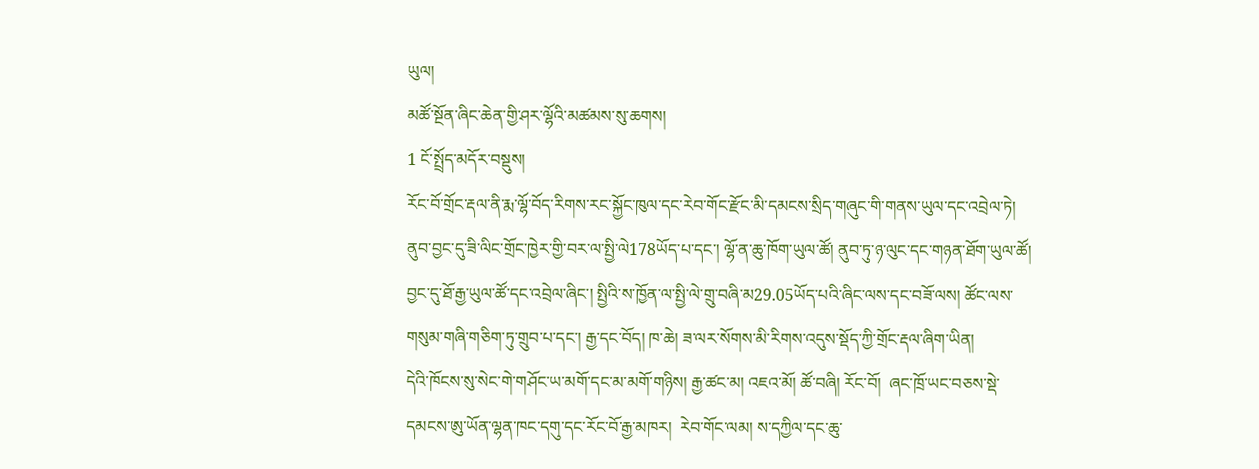ཡུལ།
མཚོ་སྔོན་ཞིང་ཆེན་གྱི་ཤར་ལྷོའི་མཚམས་སུ་ཆགས།
1 ངོ་སྤྲོད་མདོར་བསྡུས།
རོང་བོ་གྲོང་རྡལ་ནི་རྨ་ལྷོ་བོད་རིགས་རང་སྐྱོང་ཁུལ་དང་རེབ་གོང་རྫོང་མི་དམངས་སྲིད་གཞུང་གི་གནས་ཡུལ་དང་འབྲེལ་ཏེ། ནུབ་བྱང་དུ་ཟི་ལིང་གྲོང་ཁྱེར་གྱི་བར་ལ་སྤྱི་ལེ178ཡོད་པ་དང་། ལྷོ་ན་ཆུ་ཁོག་ཡུལ་ཚོ། ནུབ་ཏུ་ཉ་ལུང་དང་གཉན་ཐོག་ཡུལ་ཚོ། བྱང་དུ་ཐོ་རྒྱ་ཡུལ་ཚོ་དང་འབྲེལ་ཞིང་། སྤྱིའི་ས་ཁྱོན་ལ་སྤྱི་ལེ་གྲུ་བཞི་མ29.05ཡོད་པའི་ཞིང་ལས་དང་བཟོ་ལས། ཚོང་ལས་གསུམ་གཞི་གཅིག་ཏུ་གྲུབ་པ་དང་། རྒྱ་དང་བོད། ཁ་ཆེ། ཟ་ལར་སོགས་མི་རིགས་འདུས་སྡོད་ཀྱི་གྲོང་རྡལ་ཞིག་ཡིན།
དེའི་ཁོངས་སུ་སེང་གེ་གཤོང་ཡ་མགོ་དང་མ་མགོ་གཉིས། རྒྱ་ཚང་མ། འཇའ་མོ། ཚོ་བཞི། རོང་བོ།  ཞང་ཁྲོ་ཡང་བཅས་སྡེ་དམངས་ཨུ་ཡོན་ལྷན་ཁང་དགུ་དང་རོང་བོ་རྒྱ་མཁར།  རེབ་གོང་ལམ། ས་དཀྱིལ་དང་ཆུ་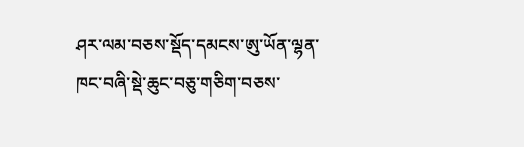ཤར་ལམ་བཅས་སྡོད་དམངས་ཨུ་ཡོན་ལྷན་ཁང་བཞི་སྡེ་ཆུང་བཅུ་གཅིག་བཅས་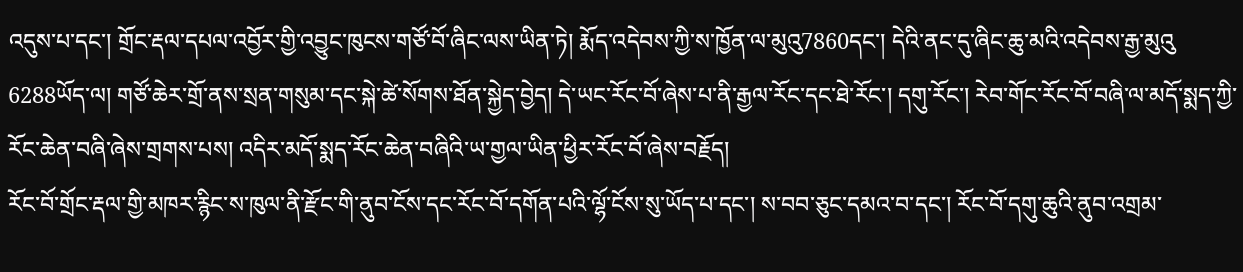འདུས་པ་དང་། གྲོང་རྡལ་དཔལ་འབྱོར་གྱི་འབྱུང་ཁུངས་གཙོ་བོ་ཞིང་ལས་ཡིན་ཏེ། རྨོད་འདེབས་ཀྱི་ས་ཁྱོན་ལ་མུའུ7860དང་། དེའི་ནང་དུ་ཞིང་ཆུ་མའི་འདེབས་རྒྱ་མུའུ 6288ཡོད་ལ། གཙོ་ཆེར་གྲོ་ནས་སྲན་གསུམ་དང་སྐེ་ཚེ་སོགས་ཐོན་སྐྱེད་བྱེད། དེ་ཡང་རོང་བོ་ཞེས་པ་ནི་རྒྱལ་རོང་དང་ཐེ་རོང་། དགུ་རོང་། རེབ་གོང་རོང་བོ་བཞི་ལ་མདོ་སྨད་ཀྱི་རོང་ཆེན་བཞི་ཞེས་གྲགས་པས། འདིར་མདོ་སྨད་རོང་ཆེན་བཞིའི་ཡ་གྱལ་ཡིན་ཕྱིར་རོང་བོ་ཞེས་བརྗོད།
རོང་བོ་གྲོང་རྡལ་གྱི་མཁར་རྙིང་ས་ཁུལ་ནི་རྫོང་གི་ནུབ་ངོས་དང་རོང་བོ་དགོན་པའི་ལྷོ་ངོས་སུ་ཡོད་པ་དང་། ས་བབ་ཅུང་དམའ་བ་དང་། རོང་བོ་དགུ་ཆུའི་ནུབ་འགྲམ་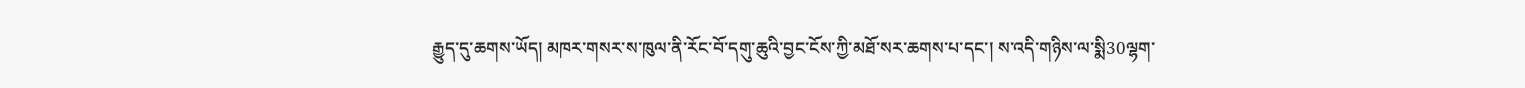རྒྱུད་དུ་ཆགས་ཡོད། མཁར་གསར་ས་ཁུལ་ནི་རོང་བོ་དགུ་ཆུའི་བྱང་ངོས་ཀྱི་མཐོ་སར་ཆགས་པ་དང་། ས་འདི་གཉིས་ལ་སྨི30ལྷག་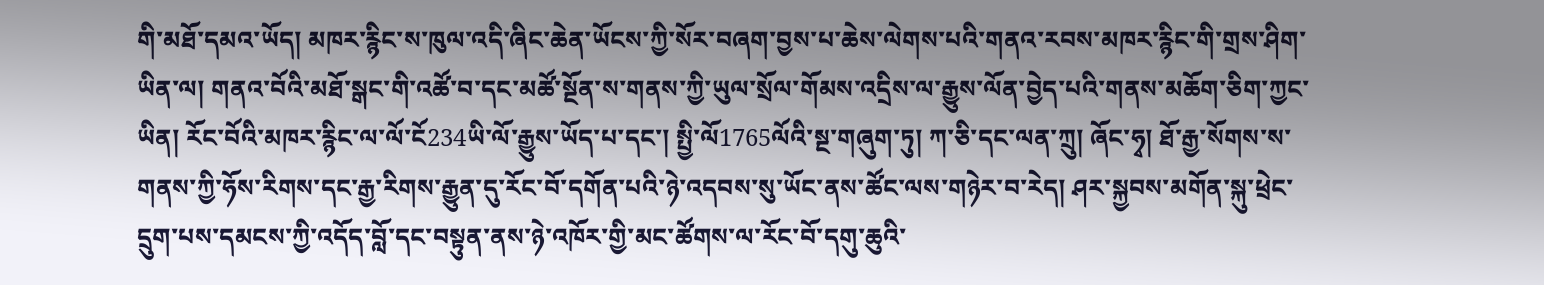གི་མཐོ་དམའ་ཡོད། མཁར་རྙིང་ས་ཁུལ་འདི་ཞིང་ཆེན་ཡོངས་ཀྱི་སོར་བཞག་བྱས་པ་ཆེས་ལེགས་པའི་གནའ་རབས་མཁར་རྙིང་གི་གྲས་ཤིག་ཡིན་ལ། གནའ་བོའི་མཐོ་སྒང་གི་འཚོ་བ་དང་མཚོ་སྔོན་ས་གནས་ཀྱི་ཡུལ་སྲོལ་གོམས་འདྲིས་ལ་རྒྱུས་ལོན་བྱེད་པའི་གནས་མཆོག་ཅིག་ཀྱང་ཡིན། རོང་བོའི་མཁར་རྙིང་ལ་ལོ་ངོ234ཡི་ལོ་རྒྱུས་ཡོད་པ་དང་། སྤྱི་ལོ1765ལོའི་སྔ་གཞུག་ཏུ། ཀ་ཅི་དང་ལན་ཀྲུ། ཞོང་ཧྭ། ཐོ་རྒྱ་སོགས་ས་གནས་ཀྱི་ཧོས་རིགས་དང་རྒྱ་རིགས་རྒྱུན་དུ་རོང་བོ་དགོན་པའི་ཉེ་འདབས་སུ་ཡོང་ནས་ཚོང་ལས་གཉེར་བ་རེད། ཤར་སྐྱབས་མགོན་སྐུ་ཕྲེང་དྲུག་པས་དམངས་ཀྱི་འདོད་བློ་དང་བསྟུན་ནས་ཉེ་འཁོར་གྱི་མང་ཚོགས་ལ་རོང་བོ་དགུ་ཆུའི་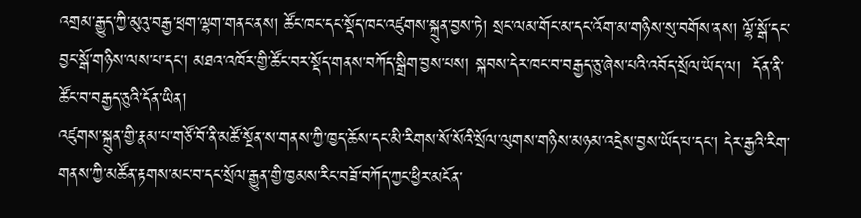འགྲམ་རྒྱུད་ཀྱི་མུའུ་བརྒྱ་ཕྲག་ལྷག་གནང་ནས། ཚོང་ཁང་དང་སྡོད་ཁང་འཛུགས་སྐྲུན་བྱས་ཏེ། སྲང་ལམ་གོང་མ་དང་འོག་མ་གཉིས་སུ་བགོས་ནས། ལྷོ་སྒོ་དང་བྱང་སྒོ་གཉིས་ལས་པ་དང་། མཐའ་འཁོར་གྱི་ཚོང་བར་སྡོད་གནས་བཀོད་སྒྲིག་བྱས་པས། སྐབས་དེར་ཁང་བ་བརྒྱད་ཅུ་ཞེས་པའི་འབོད་སྲོལ་ཡོད་ལ།  དོན་ནི་ཚོང་བ་བརྒྱད་ཅུའི་དོན་ཡིན།
འཛུགས་སྐྲུན་གྱི་རྣམ་པ་གཙོ་བོ་ནི་མཚོ་སྔོན་ས་གནས་ཀྱི་ཁྱད་ཆོས་དང་མི་རིགས་སོ་སོའི་སྲོལ་ལུགས་གཉིས་མཉམ་འདྲེས་བྱས་ཡོད་པ་དང་། དེར་རྒྱའི་རིག་གནས་ཀྱི་མཚོན་རྟགས་མང་བ་དང་སྲོལ་རྒྱུན་གྱི་ཁྱམས་རིང་བཟོ་བཀོད་ཀྱང་ཕྱིར་མངོན་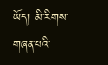ཡོད། མི་རིགས་གཞན་པའི་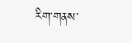རིག་གནས་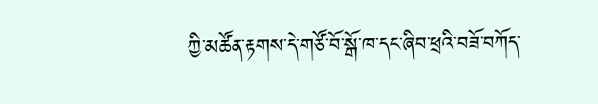ཀྱི་མཚོན་རྟགས་དེ་གཙོ་བོ་སྒོ་ཁ་དང་ཞིབ་ཕྲའི་བཟོ་བཀོད་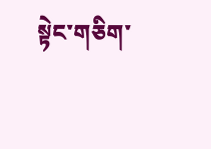སྟེང་གཅིག་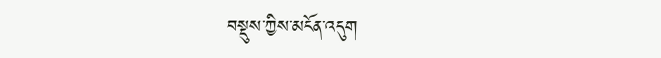བསྡུས་ཀྱིས་མངོན་འདུག